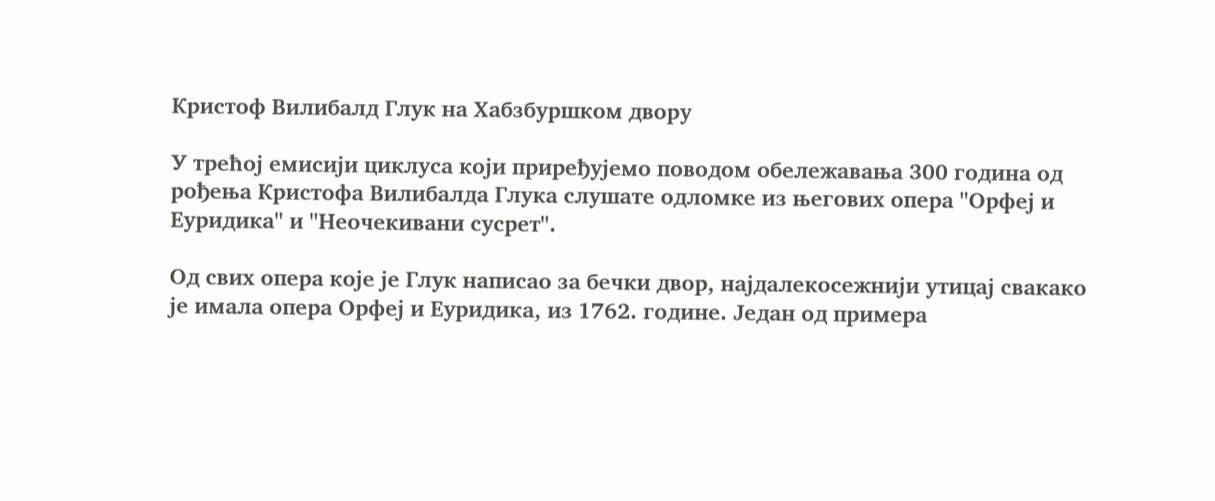Кристоф Вилибалд Глук на Хабзбуршком двору

У трећој емисији циклуса који приређујемо поводом обележавања 300 година од рођења Кристофа Вилибалда Глука слушате одломке из његових опера "Орфеј и Еуридика" и "Неочекивани сусрет".

Од свих опера које је Глук написао за бечки двор, најдалекосежнији утицај свакако је имала опера Орфеј и Еуридика, из 1762. године. Један од примера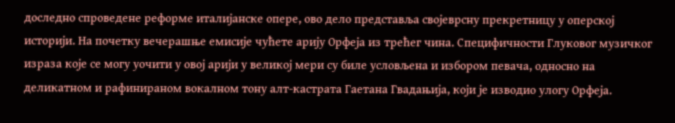доследно спроведене реформе италијанске опере, ово дело представља својеврсну прекретницу у оперској историји. На почетку вечерашње емисије чућете арију Орфеја из трећег чина. Специфичности Глуковог музичког израза које се могу уочити у овој арији у великој мери су биле условљена и избором певача, односно на деликатном и рафинираном вокалном тону алт-кастрата Гаетана Гвадањија, који је изводио улогу Орфеја.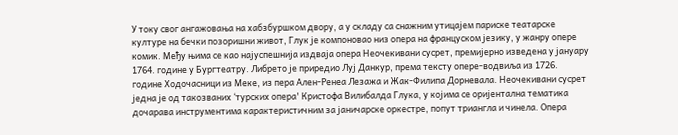У току свог ангажовања на хабзбуршком двору, а у складу са снажним утицајем париске театарске културе на бечки позоришни живот, Глук је компоновао низ опера на француском језику, у жанру опере комик. Међу њима се као најуспешнија издваја опера Неочекивани сусрет, премијерно изведена у јануару 1764. године у Бургтеатру. Либрето је приредио Луј Данкур, према тексту опере-водвиља из 1726. године Ходочасници из Меке, из пера Ален-Ренеа Лезажа и Жак-Филипа Дорневала. Неочекивани сусрет једна је од такозваних ‘турских опера' Кристофа Вилибалда Глука, у којима се оријентална тематика дочарава инструментима карактеристичним за јаничарске оркестре, попут триангла и чинела. Опера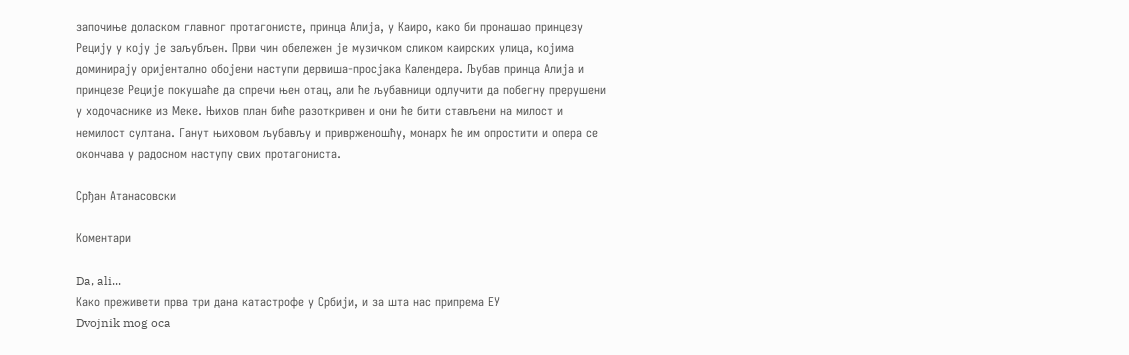започиње доласком главног протагонисте, принца Алија, у Каиро, како би пронашао принцезу Рецију у коју је заљубљен. Први чин обележен је музичком сликом каирских улица, којима доминирају оријентално обојени наступи дервиша-просјака Календера. Љубав принца Алија и принцезе Реције покушаће да спречи њен отац, али ће љубавници одлучити да побегну прерушени у ходочаснике из Меке. Њихов план биће разоткривен и они ће бити стављени на милост и немилост султана. Ганут њиховом љубављу и приврженошћу, монарх ће им опростити и опера се окончава у радосном наступу свих протагониста.

Срђан Атанасовски

Коментари

Da, ali...
Како преживети прва три дана катастрофе у Србији, и за шта нас припрема ЕУ
Dvojnik mog oca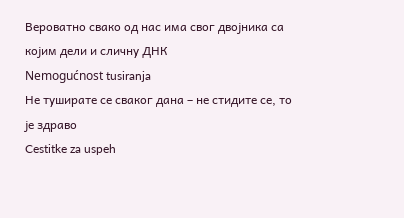Вероватно свако од нас има свог двојника са којим дели и сличну ДНК
Nemogućnost tusiranja
Не туширате се сваког дана – не стидите се, то је здраво
Cestitke za uspeh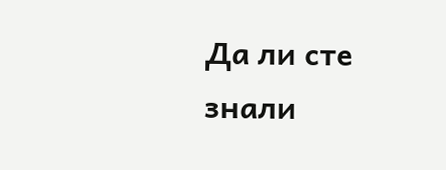Да ли сте знали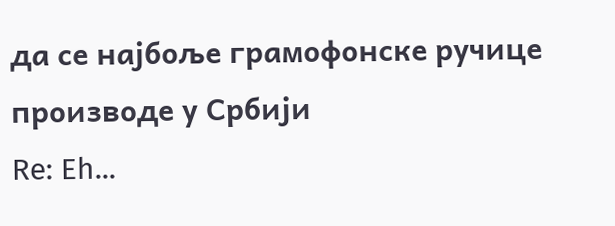да се најбоље грамофонске ручице производе у Србији
Re: Eh...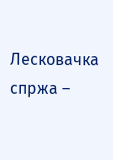Лесковачка спржа –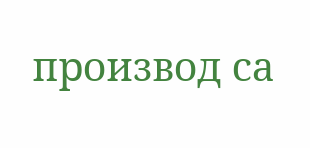производ са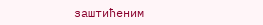заштићеним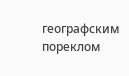географским пореклом